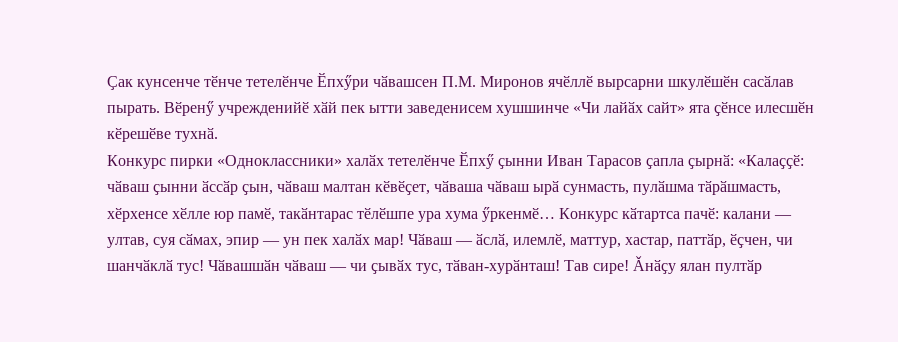Ҫак кунсенче тӗнче тетелӗнче Ӗпхӳри чӑвашсен П.М. Миронов ячӗллӗ вырсарни шкулӗшӗн сасӑлав пырать. Вӗренӳ учрежденийӗ хӑй пек ытти заведенисем хушшинче «Чи лайӑх сайт» ята ҫӗнсе илесшӗн кӗрешӗве тухнӑ.
Конкурс пирки «Одноклассники» халӑх тетелӗнче Ӗпхӳ ҫынни Иван Тарасов ҫапла ҫырнӑ: «Калаҫҫӗ: чӑваш ҫынни ӑссӑр ҫын, чӑваш малтан кӗвӗҫет, чӑваша чӑваш ырӑ сунмасть, пулӑшма тӑрӑшмасть, хӗрхенсе хӗлле юр памӗ, такӑнтарас тӗлӗшпе ура хума ӳркенмӗ… Конкурс кӑтартса пачӗ: калани — ултав, суя сӑмах, эпир — ун пек халӑх мар! Чӑваш — ӑслӑ, илемлӗ, маттур, хастар, паттӑр, ӗҫчен, чи шанчӑклӑ тус! Чӑвашшӑн чӑваш — чи ҫывӑх тус, тӑван-хурӑнташ! Тав сире! Ǎнӑҫу ялан пултӑр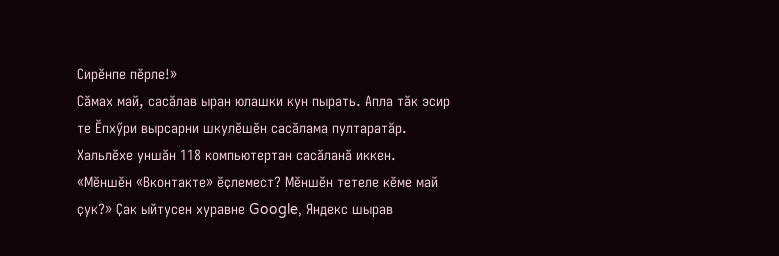Сирӗнпе пӗрле!»
Сӑмах май, сасӑлав ыран юлашки кун пырать. Апла тӑк эсир те Ӗпхӳри вырсарни шкулӗшӗн сасӑлама пултаратӑр. Хальлӗхе уншӑн 118 компьютертан сасӑланӑ иккен.
«Мӗншӗн «Вконтакте» ӗҫлемест? Мӗншӗн тетеле кӗме май ҫук?» Ҫак ыйтусен хуравне Google, Яндекс шырав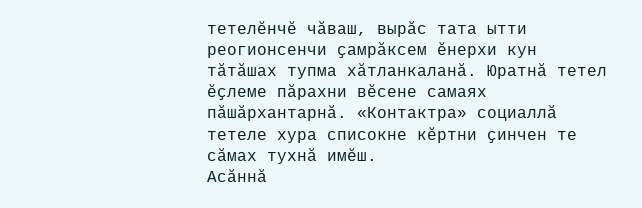тетелӗнчӗ чӑваш, вырӑс тата ытти реогионсенчи ҫамрӑксем ӗнерхи кун тӑтӑшах тупма хӑтланкаланӑ. Юратнӑ тетел ӗҫлеме пӑрахни вӗсене самаях пӑшӑрхантарнӑ. «Контактра» социаллӑ тетеле хура списокне кӗртни ҫинчен те сӑмах тухнӑ имӗш.
Асӑннӑ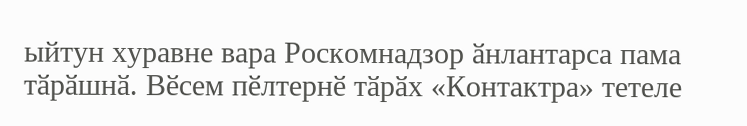ыйтун хуравне вара Роскомнадзор ӑнлантарса пама тӑрӑшнӑ. Вӗсем пӗлтернӗ тӑрӑх «Контактра» тетеле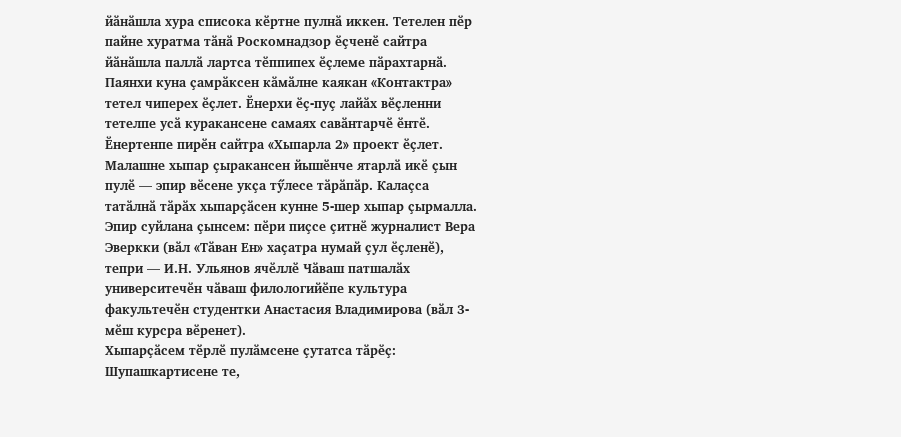йӑнӑшла хура списока кӗртне пулнӑ иккен. Тетелен пӗр пайне хуратма тӑнӑ Роскомнадзор ӗҫченӗ сайтра йӑнӑшла паллӑ лартса тӗппипех ӗҫлеме пӑрахтарнӑ.
Паянхи куна ҫамрӑксен кӑмӑлне каякан «Контактра» тетел чиперех ӗҫлет. Ӗнерхи ӗҫ-пуҫ лайӑх вӗҫленни тетелпе усӑ куракансене самаях савӑнтарчӗ ӗнтӗ.
Ӗнертенпе пирӗн сайтра «Хыпарла 2» проект ӗҫлет. Малашне хыпар ҫыракансен йышӗнче ятарлӑ икӗ ҫын пулӗ — эпир вӗсене укҫа тӳлесе тӑрӑпӑр. Калаҫса татӑлнӑ тӑрӑх хыпарҫӑсен кунне 5-шер хыпар ҫырмалла.
Эпир суйлана ҫынсем: пӗри пиҫсе ҫитнӗ журналист Вера Эверкки (вӑл «Тӑван Ен» хаҫатра нумай ҫул ӗҫленӗ), тепри — И.Н. Ульянов ячӗллӗ Чӑваш патшалӑх университечӗн чӑваш филологийӗпе культура факультечӗн студентки Анастасия Владимирова (вӑл 3-мӗш курсра вӗренет).
Хыпарҫӑсем тӗрлӗ пулӑмсене ҫутатса тӑрӗҫ: Шупашкартисене те,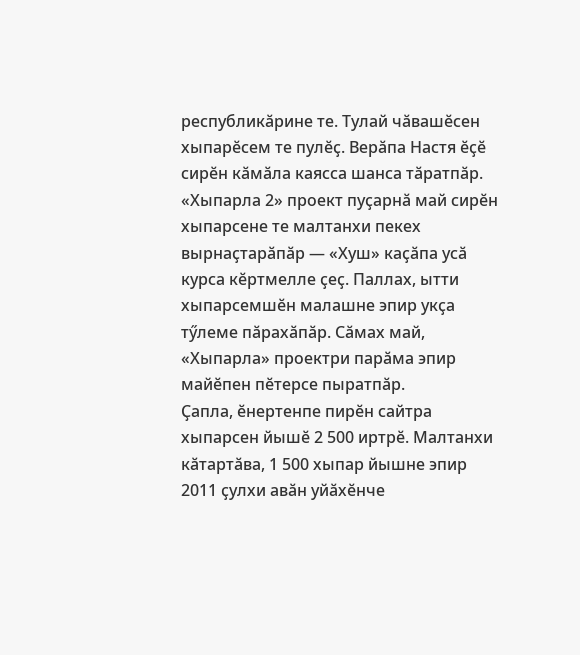республикӑрине те. Тулай чӑвашӗсен хыпарӗсем те пулӗҫ. Верӑпа Настя ӗҫӗ сирӗн кӑмӑла каясса шанса тӑратпӑр.
«Хыпарла 2» проект пуҫарнӑ май сирӗн хыпарсене те малтанхи пекех вырнаҫтарӑпӑр — «Хуш» каҫӑпа усӑ курса кӗртмелле ҫеҫ. Паллах, ытти хыпарсемшӗн малашне эпир укҫа тӳлеме пӑрахӑпӑр. Сӑмах май, «Хыпарла» проектри парӑма эпир майӗпен пӗтерсе пыратпӑр.
Ҫапла, ӗнертенпе пирӗн сайтра хыпарсен йышӗ 2 500 иртрӗ. Малтанхи кӑтартӑва, 1 500 хыпар йышне эпир 2011 ҫулхи авӑн уйӑхӗнче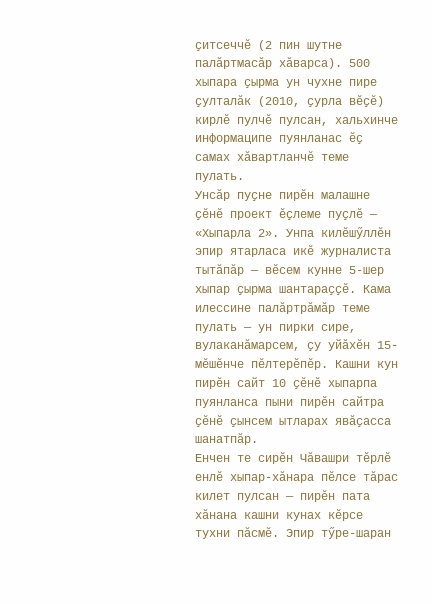ҫитсеччӗ (2 пин шутне палӑртмасӑр хӑварса). 500 хыпара ҫырма ун чухне пире ҫулталӑк (2010, ҫурла вӗҫӗ) кирлӗ пулчӗ пулсан, хальхинче информаципе пуянланас ӗҫ самах хӑвартланчӗ теме пулать.
Унсӑр пуҫне пирӗн малашне ҫӗнӗ проект ӗҫлеме пуҫлӗ — «Хыпарла 2». Унпа килӗшӳллӗн эпир ятарласа икӗ журналиста тытӑпӑр — вӗсем кунне 5-шер хыпар ҫырма шантараҫҫӗ. Кама илессине палӑртрӑмӑр теме пулать — ун пирки сире, вулаканӑмарсем, ҫу уйӑхӗн 15-мӗшӗнче пӗлтерӗпӗр. Кашни кун пирӗн сайт 10 ҫӗнӗ хыпарпа пуянланса пыни пирӗн сайтра ҫӗнӗ ҫынсем ытларах явӑҫасса шанатпӑр.
Енчен те сирӗн Чӑвашри тӗрлӗ енлӗ хыпар-хӑнара пӗлсе тӑрас килет пулсан — пирӗн пата хӑнана кашни кунах кӗрсе тухни пӑсмӗ. Эпир тӳре-шаран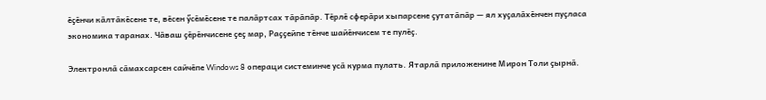ӗҫӗнчи кӑлтӑкӗсене те, вӗсен ӳсӗмӗсене те палӑртсах тӑрӑпӑр. Тӗрлӗ сферӑри хыпарсене ҫутатӑпӑр — ял хуҫалӑхӗнчен пуҫласа экономика таранах. Чӑваш ҫӗрӗнчисене ҫеҫ мар, Раҫҫейпе тӗнче шайӗнчисем те пулӗҫ.

Электронлӑ сӑмахсарсен сайчӗпе Windows 8 операци системинче усӑ курма пулать. Ятарлӑ приложенине Мирон Толи ҫырнӑ.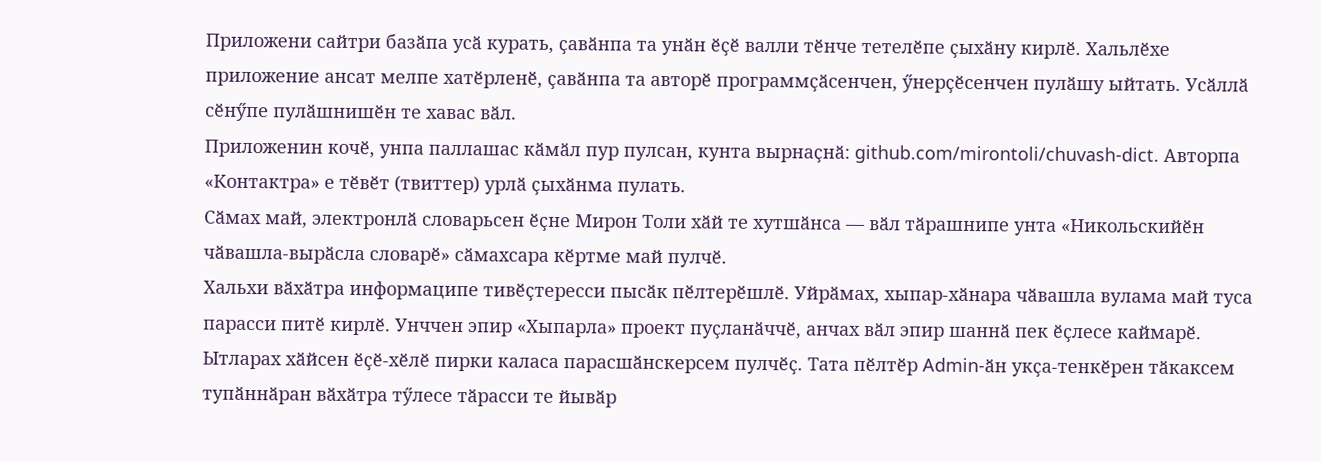Приложени сайтри базӑпа усӑ курать, ҫавӑнпа та унӑн ӗҫӗ валли тӗнче тетелӗпе ҫыхӑну кирлӗ. Хальлӗхе приложение ансат мелпе хатӗрленӗ, ҫавӑнпа та авторӗ программҫӑсенчен, ӳнерҫӗсенчен пулӑшу ыйтать. Усӑллӑ сӗнӳпе пулӑшнишӗн те хавас вӑл.
Приложенин кочӗ, унпа паллашас кӑмӑл пур пулсан, кунта вырнаҫнӑ: github.com/mirontoli/chuvash-dict. Авторпа «Контактра» е тӗвӗт (твиттер) урлӑ ҫыхӑнма пулать.
Сӑмах май, электронлӑ словарьсен ӗҫне Мирон Толи хӑй те хутшӑнса — вӑл тӑрашнипе унта «Никольскийӗн чӑвашла-вырӑсла словарӗ» сӑмахсара кӗртме май пулчӗ.
Хальхи вӑхӑтра информаципе тивӗҫтересси пысӑк пӗлтерӗшлӗ. Уйрӑмах, хыпар-хӑнара чӑвашла вулама май туса парасси питӗ кирлӗ. Унччен эпир «Хыпарла» проект пуҫланӑччӗ, анчах вӑл эпир шаннӑ пек ӗҫлесе каймарӗ. Ытларах хӑйсен ӗҫӗ-хӗлӗ пирки каласа парасшӑнскерсем пулчӗҫ. Тата пӗлтӗр Admin-ӑн укҫа-тенкӗрен тӑкаксем тупӑннӑран вӑхӑтра тӳлесе тӑрасси те йывӑр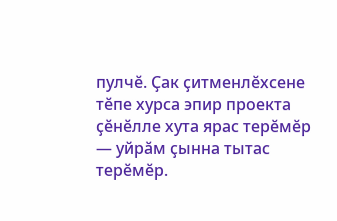пулчӗ. Ҫак ҫитменлӗхсене тӗпе хурса эпир проекта ҫӗнӗлле хута ярас терӗмӗр — уйрӑм ҫынна тытас терӗмӗр.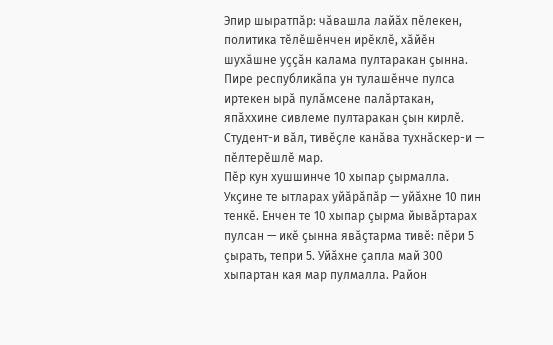Эпир шыратпӑр: чӑвашла лайӑх пӗлекен, политика тӗлӗшӗнчен ирӗклӗ, хӑйӗн шухӑшне уҫҫӑн калама пултаракан ҫынна. Пире республикӑпа ун тулашӗнче пулса иртекен ырӑ пулӑмсене палӑртакан, япӑххине сивлеме пултаракан ҫын кирлӗ. Студент-и вӑл, тивӗҫле канӑва тухнӑскер-и — пӗлтерӗшлӗ мар.
Пӗр кун хушшинче 10 хыпар ҫырмалла. Укҫине те ытларах уйӑрӑпӑр — уйӑхне 10 пин тенкӗ. Енчен те 10 хыпар ҫырма йывӑртарах пулсан — икӗ ҫынна явӑҫтарма тивӗ: пӗри 5 ҫырать, тепри 5. Уйӑхне ҫапла май 300 хыпартан кая мар пулмалла. Район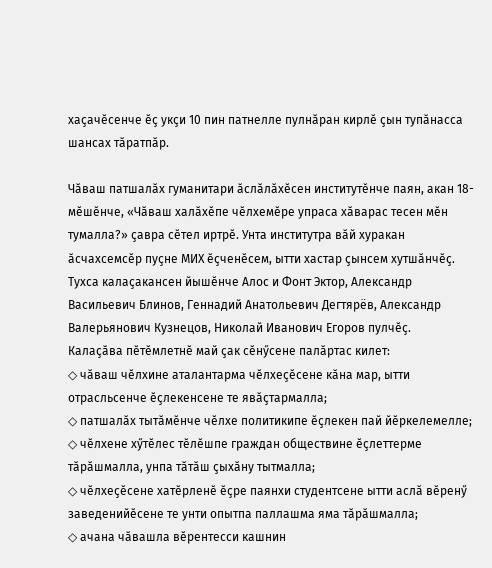хаҫачӗсенче ӗҫ укҫи 10 пин патнелле пулнӑран кирлӗ ҫын тупӑнасса шансах тӑратпӑр.

Чӑваш патшалӑх гуманитари ӑслӑлӑхӗсен институтӗнче паян, акан 18-мӗшӗнче, «Чӑваш халӑхӗпе чӗлхемӗре упраса хӑварас тесен мӗн тумалла?» ҫавра сӗтел иртрӗ. Унта институтра вӑй хуракан ӑсчахсемсӗр пуҫне МИХ ӗҫченӗсем, ытти хастар ҫынсем хутшӑнчӗҫ. Тухса калаҫакансен йышӗнче Алос и Фонт Эктор, Александр Васильевич Блинов, Геннадий Анатольевич Дегтярёв, Александр Валерьянович Кузнецов, Николай Иванович Егоров пулчӗҫ.
Калаҫӑва пӗтӗмлетнӗ май ҫак сӗнӳсене палӑртас килет:
◇ чӑваш чӗлхине аталантарма чӗлхеҫӗсене кӑна мар, ытти отрасльсенче ӗҫлекенсене те явӑҫтармалла;
◇ патшалӑх тытӑмӗнче чӗлхе политикипе ӗҫлекен пай йӗркелемелле;
◇ чӗлхене хӳтӗлес тӗлӗшпе граждан обществине ӗҫлеттерме тӑрӑшмалла, унпа тӑтӑш ҫыхӑну тытмалла;
◇ чӗлхеҫӗсене хатӗрленӗ ӗҫре паянхи студентсене ытти аслӑ вӗренӳ заведенийӗсене те унти опытпа паллашма яма тӑрӑшмалла;
◇ ачана чӑвашла вӗрентесси кашнин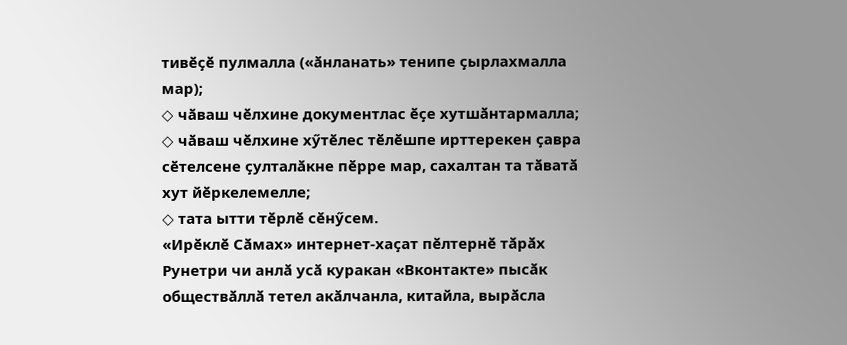тивӗҫӗ пулмалла («ӑнланать» тенипе ҫырлахмалла мар);
◇ чӑваш чӗлхине документлас ӗҫе хутшӑнтармалла;
◇ чӑваш чӗлхине хӳтӗлес тӗлӗшпе ирттерекен ҫавра сӗтелсене ҫулталӑкне пӗрре мар, сахалтан та тӑватӑ хут йӗркелемелле;
◇ тата ытти тӗрлӗ сӗнӳсем.
«Ирӗклӗ Сӑмах» интернет-хаҫат пӗлтернӗ тӑрӑх Рунетри чи анлӑ усӑ куракан «Вконтакте» пысӑк обществӑллӑ тетел акӑлчанла, китайла, вырӑсла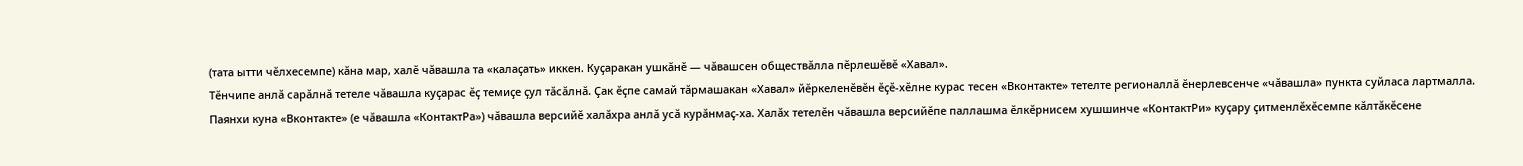(тата ытти чӗлхесемпе) кӑна мар, халӗ чӑвашла та «калаҫать» иккен. Куҫаракан ушкӑнӗ — чӑвашсен обществӑлла пӗрлешӗвӗ «Хавал».
Тӗнчипе анлӑ сарӑлнӑ тетеле чӑвашла куҫарас ӗҫ темиҫе ҫул тӑсӑлнӑ. Ҫак ӗҫпе самай тӑрмашакан «Хавал» йӗркеленӗвӗн ӗҫӗ-хӗлне курас тесен «Вконтакте» тетелте регионаллӑ ӗнерлевсенче «чӑвашла» пункта суйласа лартмалла.
Паянхи куна «Вконтакте» (е чӑвашла «КонтактРа») чӑвашла версийӗ халӑхра анлӑ усӑ курӑнмаҫ-ха. Халӑх тетелӗн чӑвашла версийӗпе паллашма ӗлкӗрнисем хушшинче «КонтактРи» куҫару ҫитменлӗхӗсемпе кӑлтӑкӗсене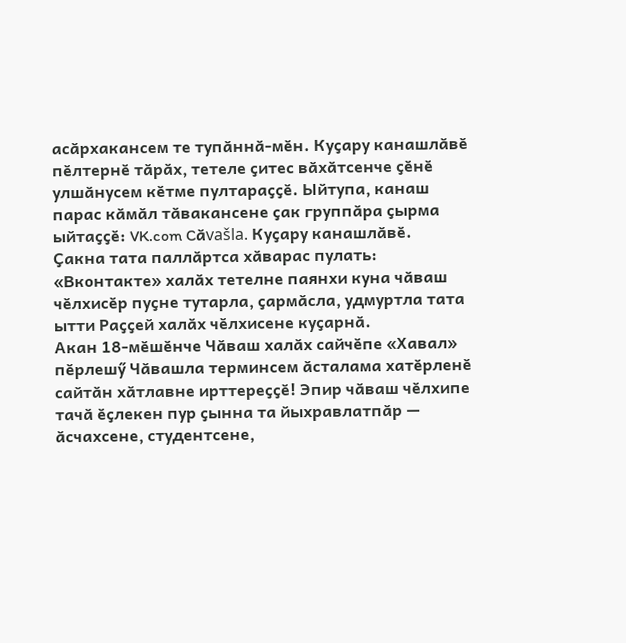асӑрхакансем те тупӑннӑ-мӗн. Куҫару канашлӑвӗ пӗлтернӗ тӑрӑх, тетеле ҫитес вӑхӑтсенче ҫӗнӗ улшӑнусем кӗтме пултараҫҫӗ. Ыйтупа, канаш парас кӑмӑл тӑвакансене ҫак группӑра ҫырма ыйтаҫҫӗ: VK.com Cӑvašla. Куҫару канашлӑвӗ.
Ҫакна тата паллӑртса хӑварас пулать: «Вконтакте» халӑх тетелне паянхи куна чӑваш чӗлхисӗр пуҫне тутарла, ҫармӑсла, удмуртла тата ытти Раҫҫей халӑх чӗлхисене куҫарнӑ.
Акан 18-мӗшӗнче Чӑваш халӑх сайчӗпе «Хавал» пӗрлешӳ Чӑвашла терминсем ӑсталама хатӗрленӗ сайтӑн хӑтлавне ирттереҫҫӗ! Эпир чӑваш чӗлхипе тачӑ ӗҫлекен пур ҫынна та йыхравлатпӑр — ӑсчахсене, студентсене,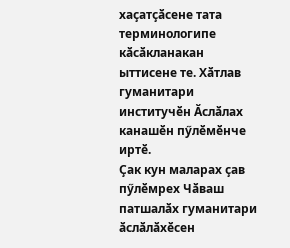хаҫатҫӑсене тата терминологипе кӑсӑкланакан ыттисене те. Хӑтлав гуманитари институчӗн Ӑслӑлах канашӗн пӳлӗмӗнче иртӗ.
Ҫак кун маларах ҫав пӳлӗмрех Чӑваш патшалӑх гуманитари ӑслӑлӑхӗсен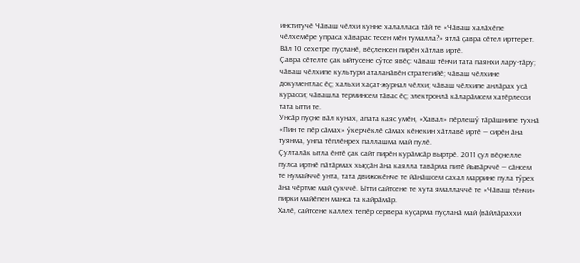институчӗ Чӑваш чӗлхи кунне халалласа тӑй те «Чӑваш халӑхӗпе чӗлхемӗре упраса хӑварас тесен мӗн тумалла?» ятлӑ ҫавра сӗтел ирттерет. Вӑл 10 сехетре пуҫланӗ, вӗҫленсен пирӗн хӑтлав иртӗ.
Ҫавра сӗтелте ҫак ыйтусене сӳтсе явӗҫ: чӑваш тӗнчи тата паянхи лару-тӑру; чӑваш чӗлхипе культури аталанӑвӗн стратегийӗ; чӑваш чӗлхине документлас ӗҫ; хальхи хаҫат-журнал чӗлхи; чӑваш чӗлхипе анлӑрах усӑ курасси; чӑвашла терминсем тӑвас ӗҫ; электронлӑ кӑларӑмсем хатӗрлесси тата ытти те.
Унсӑр пуҫне вӑл кунах, апата каяс умӗн, «Хавал» пӗрлешӳ тӑрӑшнипе тухнӑ «Пин те пӗр сӑмах» ӳкерчӗклӗ сӑмах кӗнекин хӑтлавӗ иртӗ — сирӗн ӑна туянма, унпа тӗплӗнрех паллашма май пулӗ.
Ҫулталӑк ытла ӗнтӗ ҫак сайт пирӗн курӑмсӑр выртрӗ. 2011 ҫул вӗҫнелле пулса иртнӗ пӑтӑрмах хыҫҫӑн ӑна каялла тавӑрма питӗ йывӑрччӗ — сӑнсем те нумайччӗ унта, тата движокӗнче те йӑнӑшсем сахал маррине пула тӳрех ӑна чӗртме май ҫукччӗ. Ытти сайтсене те хута ямаллаччӗ те «Чӑваш тӗнчи» пирки майӗпен манса та кайрӑмӑр.
Халӗ, сайтсене каллех тепӗр сервера куҫарма пуҫланӑ май (вӑйлӑраххи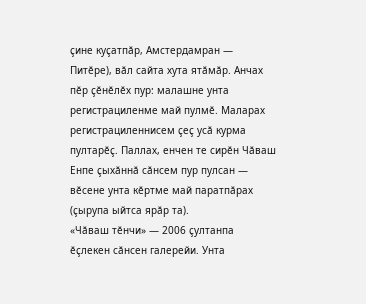ҫине куҫатпӑр, Амстердамран — Питӗре), вӑл сайта хута ятӑмӑр. Анчах пӗр ҫӗнӗлӗх пур: малашне унта регистрациленме май пулмӗ. Маларах регистрациленнисем ҫеҫ усӑ курма пултарӗҫ. Паллах, енчен те сирӗн Чӑваш Енпе ҫыхӑннӑ сӑнсем пур пулсан — вӗсене унта кӗртме май паратпӑрах (ҫырупа ыйтса ярӑр та).
«Чӑваш тӗнчи» — 2006 ҫултанпа ӗҫлекен сӑнсен галерейи. Унта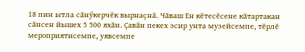18 пин ытла сӑнӳкерчӗк вырнаҫнӑ. Чӑваш Ен кӗтесӗсене кӑтартакан сӑнсен йышех 5 500 яхӑн. Ҫавӑн пекех эсир унта музейсемпе, тӗрлӗ мероприятисемпе, уявсемпе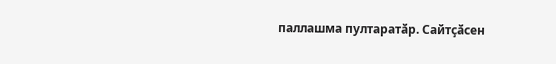паллашма пултаратӑр. Сайтҫӑсен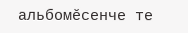альбомӗсенче те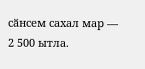сӑнсем сахал мар — 2 500 ытла.